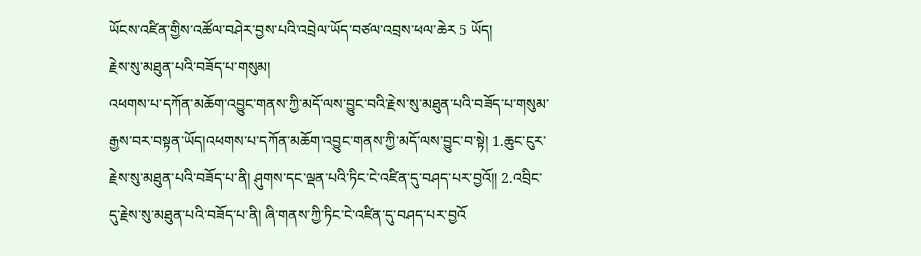ཡོངས་འཛིན་གྱིས་འཚོལ་བཤེར་བྱས་པའི་འབྲེལ་ཡོད་བཙལ་འབྲས་ཕལ་ཆེར 5 ཡོད།
རྗེས་སུ་མཐུན་པའི་བཟོད་པ་གསུམ།
འཕགས་པ་དཀོན་མཆོག་འབྱུང་གནས་ཀྱི་མདོ་ལས་བྱུང་བའི་རྗེས་སུ་མཐུན་པའི་བཟོད་པ་གསུམ་རྒྱས་བར་བསྟན་ཡོད།འཕགས་པ་དཀོན་མཆོག་འབྱུང་གནས་ཀྱི་མདོ་ལས་བྱུང་བ་སྟེ། 1.ཆུང་ངུར་རྗེས་སུ་མཐུན་པའི་བཟོད་པ་ནི། ཤུགས་དང་ལྡན་པའི་ཏིང་ངེ་འཛིན་དུ་བཤད་པར་བྱའོ༎ 2.འབྲིང་དུ་རྗེས་སུ་མཐུན་པའི་བཟོད་པ་ནི། ཞི་གནས་ཀྱི་ཏིང་ངེ་འཛིན་དུ་བཤད་པར་བྱའོ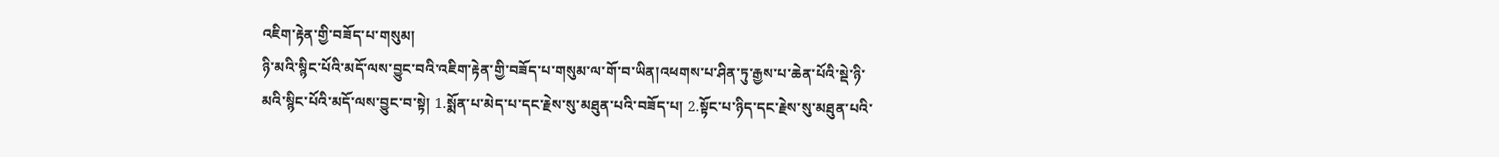འཇིག་རྟེན་གྱི་བཟོད་པ་གསུམ།
ཉི་མའི་སྙིང་པོའི་མདོ་ལས་བྱུང་བའི་འཇིག་རྟེན་གྱི་བཟོད་པ་གསུམ་ལ་གོ་བ་ཡིན།འཕགས་པ་ཤིན་ཏུ་རྒྱས་པ་ཆེན་པོའི་སྡེ་ཉི་མའི་སྙིང་པོའི་མདོ་ལས་བྱུང་བ་སྟེ། 1.སྨོན་པ་མེད་པ་དང་རྗེས་སུ་མཐུན་པའི་བཟོད་པ། 2.སྟོང་པ་ཉིད་དང་རྗེས་སུ་མཐུན་པའི་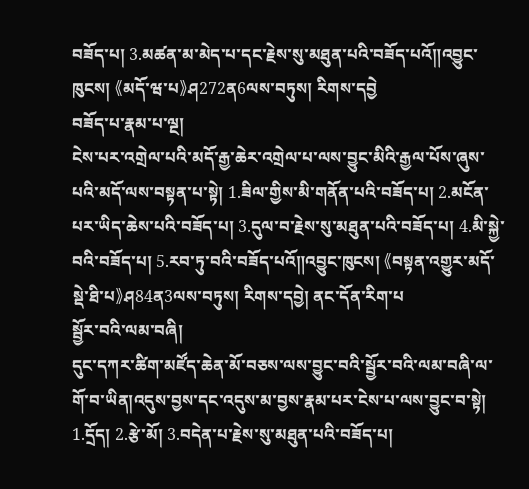བཟོད་པ། 3.མཚན་མ་མེད་པ་དང་རྗེས་སུ་མཐུན་པའི་བཟོད་པའོ༎འབྱུང་ཁུངས། 《མདོ་ཝ་པ》ཤ272ན6ལས་བཏུས། རིགས་དབྱེ
བཟོད་པ་རྣམ་པ་ལྔ།
ངེས་པར་འགྲེལ་པའི་མདོ་རྒྱ་ཆེར་འགྲེལ་པ་ལས་བྱུང་མིའི་རྒྱལ་པོས་ཞུས་པའི་མདོ་ལས་བསྟན་པ་སྟེ། 1.ཟིལ་གྱིས་མི་གནོན་པའི་བཟོད་པ། 2.མངོན་པར་ཡིད་ཆེས་པའི་བཟོད་པ། 3.དུལ་བ་རྗེས་སུ་མཐུན་པའི་བཟོད་པ། 4.མི་སྐྱེ་བའི་བཟོད་པ། 5.རབ་ཏུ་བའི་བཟོད་པའོ༎འབྱུང་ཁུངས། 《བསྟན་འགྱུར་མདོ་སྡེ་ཐི་པ》ཤ84ན3ལས་བཏུས། རིགས་དབྱེ། ནང་དོན་རིག་པ
སྦྱོར་བའི་ལམ་བཞི།
དུང་དཀར་ཚིག་མཛོད་ཆེན་མོ་བཅས་ལས་བྱུང་བའི་སྦྱོར་བའི་ལམ་བཞི་ལ་གོ་བ་ཡིན།འདུས་བྱས་དང་འདུས་མ་བྱས་རྣམ་པར་ངེས་པ་ལས་བྱུང་བ་སྟེ། 1.དྲོད། 2.རྩེ་མོ། 3.བདེན་པ་རྗེས་སུ་མཐུན་པའི་བཟོད་པ།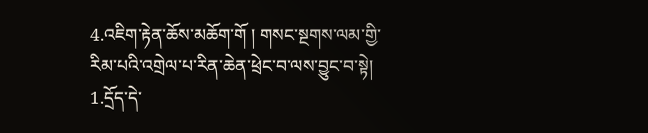4.འཇིག་རྟེན་ཆོས་མཆོག་གོ ། གསང་སྔགས་ལམ་གྱི་རིམ་པའི་འགྲེལ་པ་རིན་ཆེན་ཕྲེང་བ་ལས་བྱུང་བ་སྟེ། 1.དྲོད་དེ་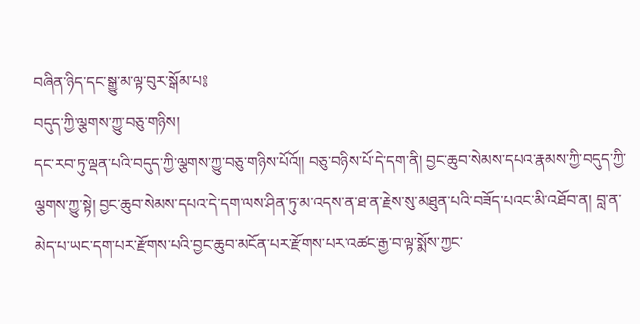བཞིན་ཉིད་དང་སྒྱུ་མ་ལྟ་བུར་སྒོམ་པ༔
བདུད་ཀྱི་ལྕགས་ཀྱུ་བཅུ་གཉིས།
དང་རབ་ཏུ་ལྡན་པའི་བདུད་ཀྱི་ལྕགས་ཀྱུ་བཅུ་གཉིས་པོའོ།། བཅུ་བཉིས་པོ་དེ་དག་ནི། བྱང་ཆུབ་སེམས་དཔའ་རྣམས་ཀྱི་བདུད་ཀྱི་ལྕགས་ཀྱུ་སྟེ། བྱང་ཆུབ་སེམས་དཔའ་དེ་དག་ལས་ཤིན་ཏུ་མ་འདས་ན་ཐ་ན་རྗེས་སུ་མཐུན་པའི་བཟོད་པའང་མི་འཐོབ་ན། བླ་ན་མེད་པ་ཡང་དག་པར་རྫོགས་པའི་བྱང་ཆུབ་མངོན་པར་རྫོགས་པར་འཚང་རྒྱ་བ་ལྟ་སྨོས་ཀྱང་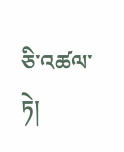ཅི་འཚལ་ཏེ།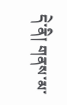དེ་ནི། གནས་མ་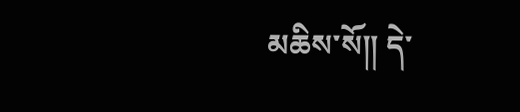མཆིས་སོ༎ དེ་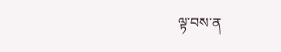ལྟ་བས་ན